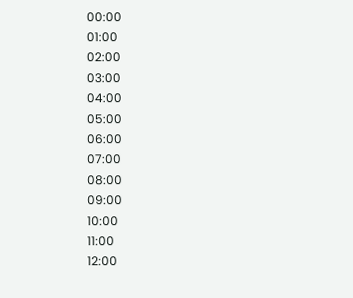00:00
01:00
02:00
03:00
04:00
05:00
06:00
07:00
08:00
09:00
10:00
11:00
12:00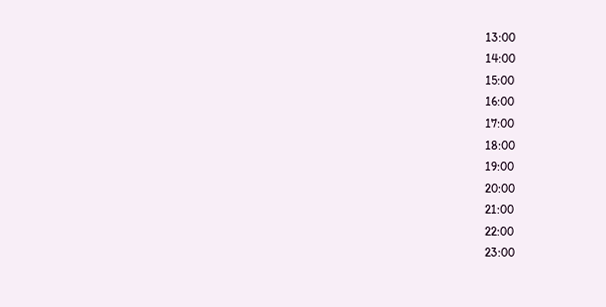13:00
14:00
15:00
16:00
17:00
18:00
19:00
20:00
21:00
22:00
23:00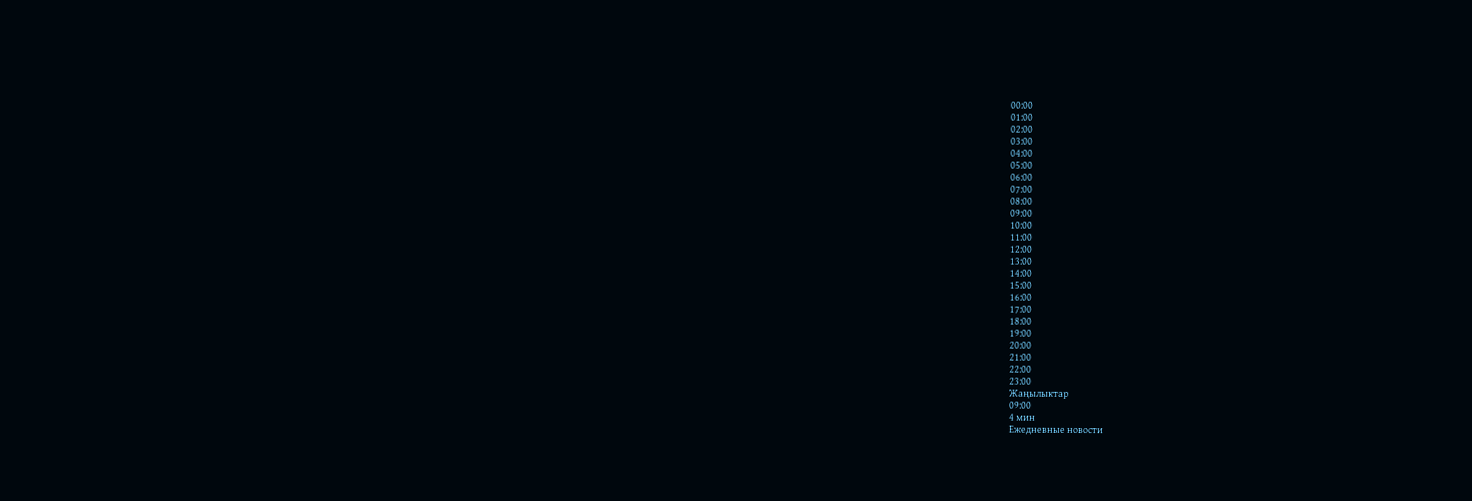00:00
01:00
02:00
03:00
04:00
05:00
06:00
07:00
08:00
09:00
10:00
11:00
12:00
13:00
14:00
15:00
16:00
17:00
18:00
19:00
20:00
21:00
22:00
23:00
Жаңылыктар
09:00
4 мин
Ежедневные новости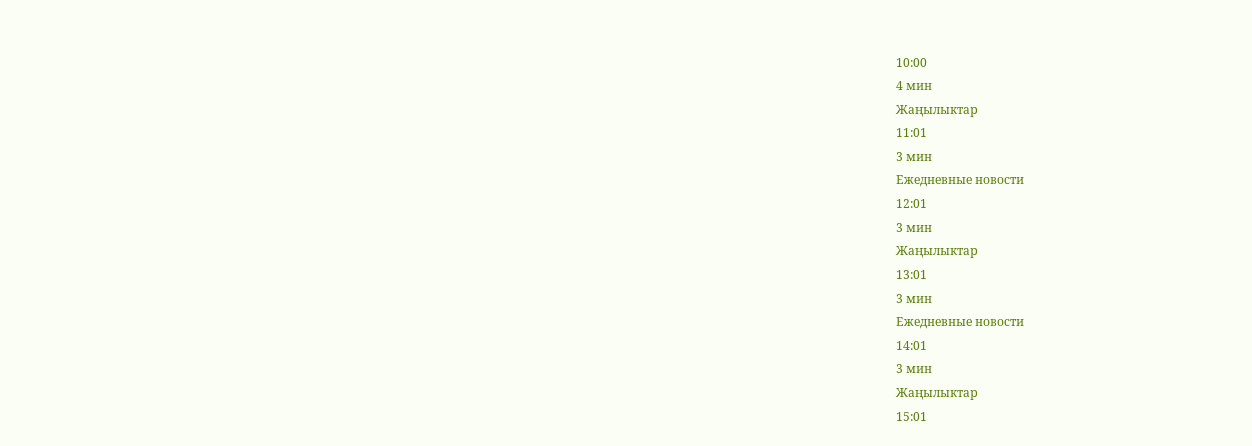10:00
4 мин
Жаңылыктар
11:01
3 мин
Ежедневные новости
12:01
3 мин
Жаңылыктар
13:01
3 мин
Ежедневные новости
14:01
3 мин
Жаңылыктар
15:01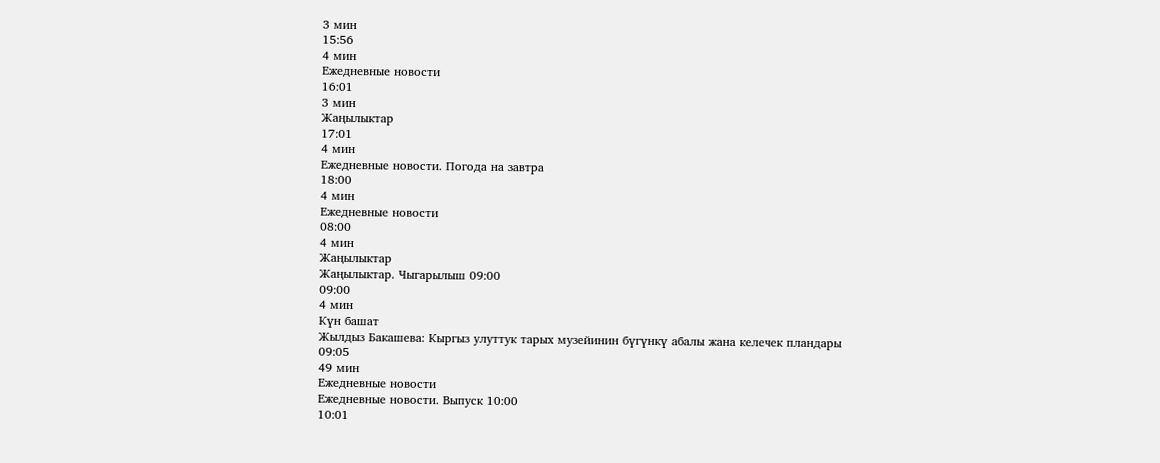3 мин
15:56
4 мин
Ежедневные новости
16:01
3 мин
Жаңылыктар
17:01
4 мин
Ежедневные новости. Погода на завтра
18:00
4 мин
Ежедневные новости
08:00
4 мин
Жаңылыктар
Жаңылыктар. Чыгарылыш 09:00
09:00
4 мин
Күн башат
Жылдыз Бакашева: Кыргыз улуттук тарых музейинин бүгүнкү абалы жана келечек пландары
09:05
49 мин
Ежедневные новости
Ежедневные новости. Выпуск 10:00
10:01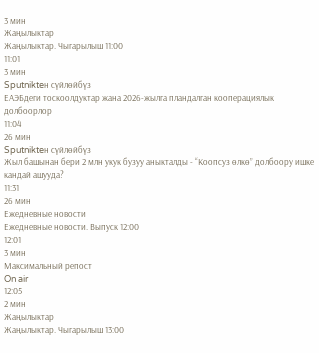3 мин
Жаңылыктар
Жаңылыктар. Чыгарылыш 11:00
11:01
3 мин
Sputnikteн сүйлөйбүз
ЕАЭБдеги тоскоолдуктар жана 2026-жылга пландалган кооперациялык долбоорлор
11:04
26 мин
Sputnikteн сүйлөйбүз
Жыл башынан бери 2 млн укук бузуу аныкталды - “Коопсуз өлкө” долбоору ишке кандай ашууда?
11:31
26 мин
Ежедневные новости
Ежедневные новости. Выпуск 12:00
12:01
3 мин
Максимальный репост
On air
12:05
2 мин
Жаңылыктар
Жаңылыктар. Чыгарылыш 13:00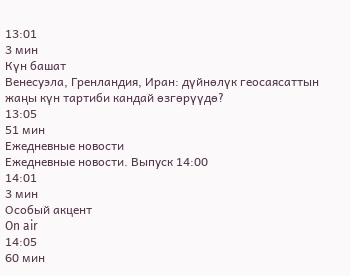13:01
3 мин
Күн башат
Венесуэла, Гренландия, Иран: дүйнөлүк геосаясаттын жаңы күн тартиби кандай өзгөрүүдө?
13:05
51 мин
Ежедневные новости
Ежедневные новости. Выпуск 14:00
14:01
3 мин
Особый акцент
On air
14:05
60 мин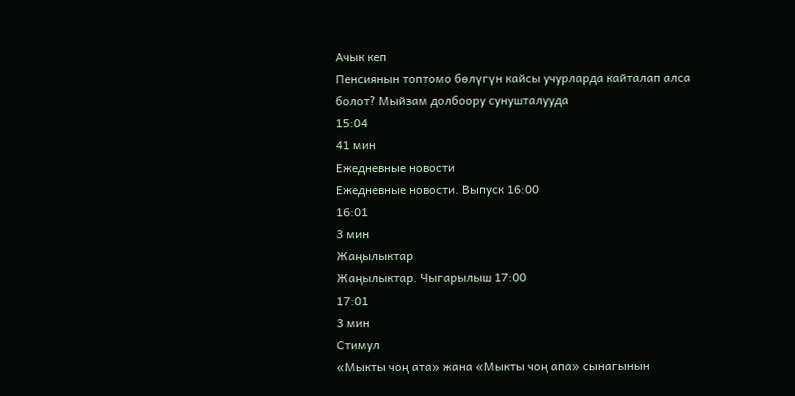Ачык кеп
Пенсиянын топтомо бөлүгүн кайсы учурларда кайталап алса болот? Мыйзам долбоору сунушталууда
15:04
41 мин
Ежедневные новости
Ежедневные новости. Выпуск 16:00
16:01
3 мин
Жаңылыктар
Жаңылыктар. Чыгарылыш 17:00
17:01
3 мин
Стимул
«Мыкты чоң ата» жана «Мыкты чоң апа» сынагынын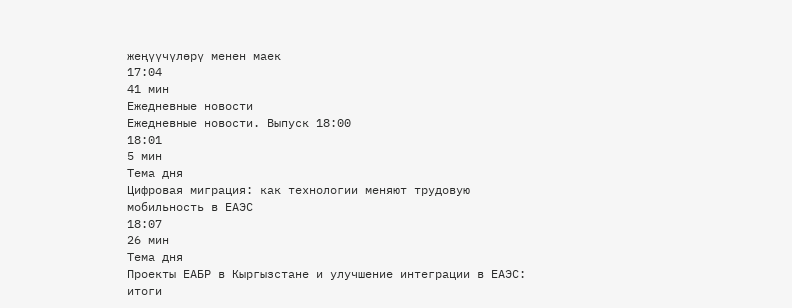жеңүүчүлөрү менен маек
17:04
41 мин
Ежедневные новости
Ежедневные новости. Выпуск 18:00
18:01
5 мин
Тема дня
Цифровая миграция: как технологии меняют трудовую мобильность в ЕАЭС
18:07
26 мин
Тема дня
Проекты ЕАБР в Кыргызстане и улучшение интеграции в ЕАЭС: итоги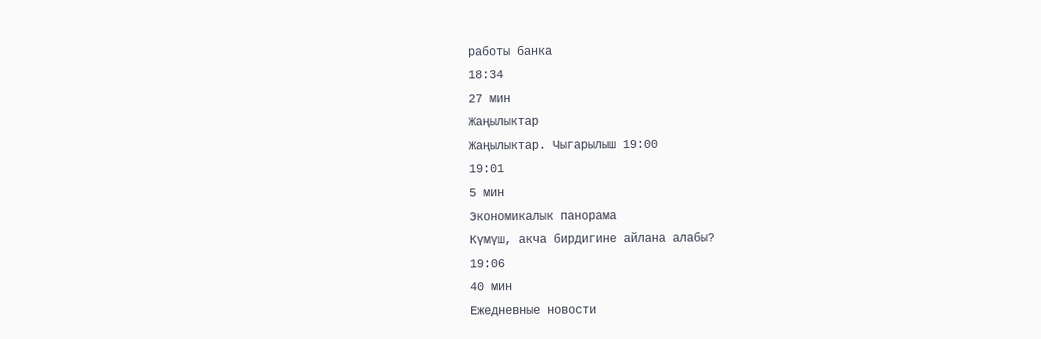работы банка
18:34
27 мин
Жаңылыктар
Жаңылыктар. Чыгарылыш 19:00
19:01
5 мин
Экономикалык панорама
Күмүш, акча бирдигине айлана алабы?
19:06
40 мин
Ежедневные новости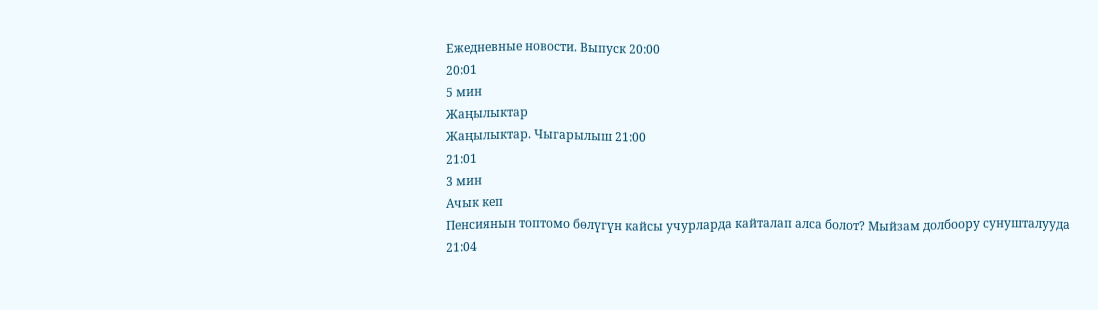Ежедневные новости. Выпуск 20:00
20:01
5 мин
Жаңылыктар
Жаңылыктар. Чыгарылыш 21:00
21:01
3 мин
Ачык кеп
Пенсиянын топтомо бөлүгүн кайсы учурларда кайталап алса болот? Мыйзам долбоору сунушталууда
21:04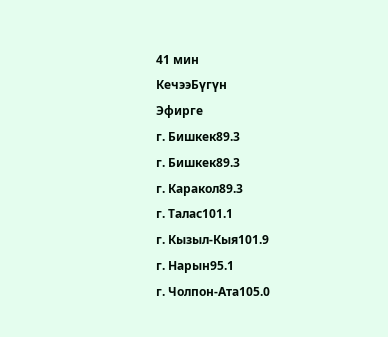41 мин
КечээБүгүн
Эфирге
г. Бишкек89.3
г. Бишкек89.3
г. Каракол89.3
г. Талас101.1
г. Кызыл-Кыя101.9
г. Нарын95.1
г. Чолпон-Ата105.0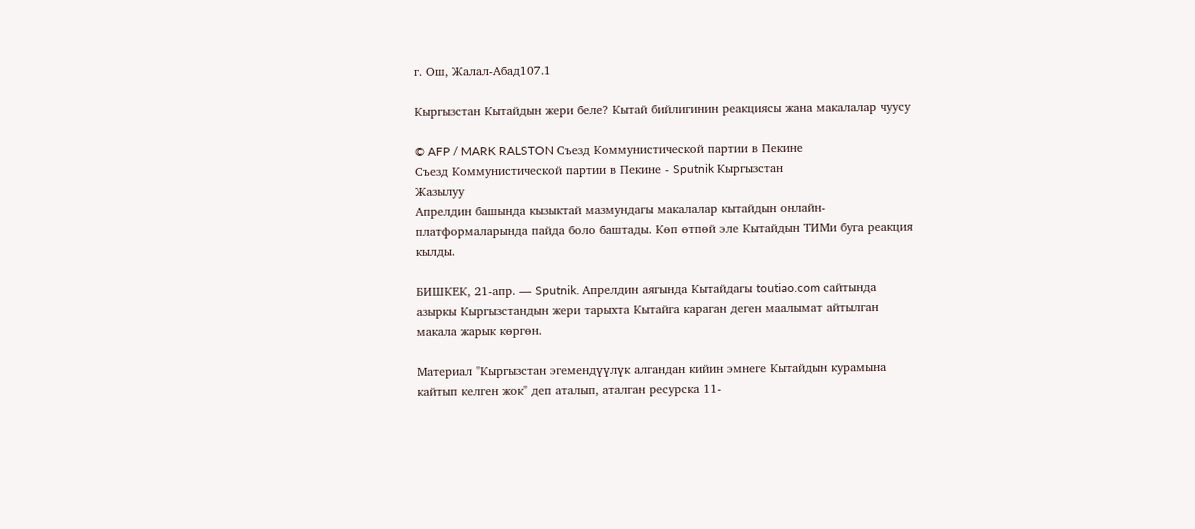г. Ош, Жалал-Абад107.1

Кыргызстан Кытайдын жери беле? Кытай бийлигинин реакциясы жана макалалар чуусу

© AFP / MARK RALSTON Съезд Коммунистической партии в Пекине
Съезд Коммунистической партии в Пекине - Sputnik Кыргызстан
Жазылуу
Апрелдин башында кызыктай мазмундагы макалалар кытайдын онлайн-платформаларында пайда боло баштады. Көп өтпөй эле Кытайдын ТИМи буга реакция кылды.

БИШКЕК, 21-апр. — Sputnik. Апрелдин аягында Кытайдагы toutiao.com сайтында азыркы Кыргызстандын жери тарыхта Кытайга караган деген маалымат айтылган макала жарык көргөн.

Материал "Кыргызстан эгемендүүлүк алгандан кийин эмнеге Кытайдын курамына кайтып келген жок" деп аталып, аталган ресурска 11-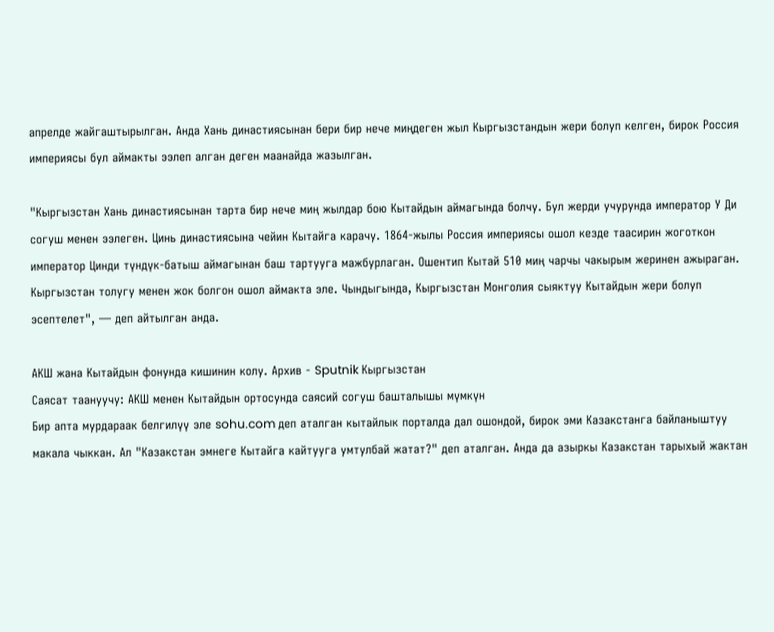апрелде жайгаштырылган. Анда Хань династиясынан бери бир нече миңдеген жыл Кыргызстандын жери болуп келген, бирок Россия империясы бул аймакты ээлеп алган деген маанайда жазылган.

"Кыргызстан Хань династиясынан тарта бир нече миң жылдар бою Кытайдын аймагында болчу. Бул жерди учурунда император У Ди согуш менен ээлеген. Цинь династиясына чейин Кытайга карачу. 1864-жылы Россия империясы ошол кезде таасирин жоготкон император Цинди түндүк-батыш аймагынан баш тартууга мажбурлаган. Ошентип Кытай 510 миң чарчы чакырым жеринен ажыраган. Кыргызстан толугу менен жок болгон ошол аймакта эле. Чындыгында, Кыргызстан Монголия сыяктуу Кытайдын жери болуп эсептелет", — деп айтылган анда.

АКШ жана Кытайдын фонунда кишинин колу. Архив - Sputnik Кыргызстан
Саясат таануучу: АКШ менен Кытайдын ортосунда саясий согуш башталышы мүмкүн
Бир апта мурдараак белгилүү эле sohu.com деп аталган кытайлык порталда дал ошондой, бирок эми Казакстанга байланыштуу макала чыккан. Ал "Казакстан эмнеге Кытайга кайтууга умтулбай жатат?" деп аталган. Анда да азыркы Казакстан тарыхый жактан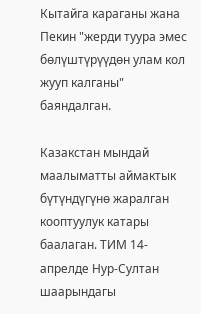Кытайга караганы жана Пекин "жерди туура эмес бөлүштүрүүдөн улам кол жууп калганы" баяндалган.

Казакстан мындай маалыматты аймактык бүтүндүгүнө жаралган кооптуулук катары баалаган. ТИМ 14-апрелде Нур-Султан шаарындагы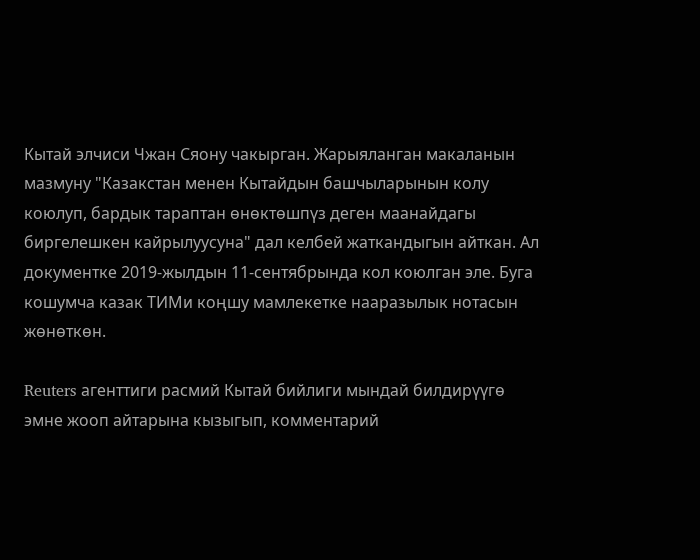Кытай элчиси Чжан Сяону чакырган. Жарыяланган макаланын мазмуну "Казакстан менен Кытайдын башчыларынын колу коюлуп, бардык тараптан өнөктөшпүз деген маанайдагы биргелешкен кайрылуусуна" дал келбей жаткандыгын айткан. Ал документке 2019-жылдын 11-сентябрында кол коюлган эле. Буга кошумча казак ТИМи коңшу мамлекетке нааразылык нотасын жөнөткөн.

Reuters агенттиги расмий Кытай бийлиги мындай билдирүүгө эмне жооп айтарына кызыгып, комментарий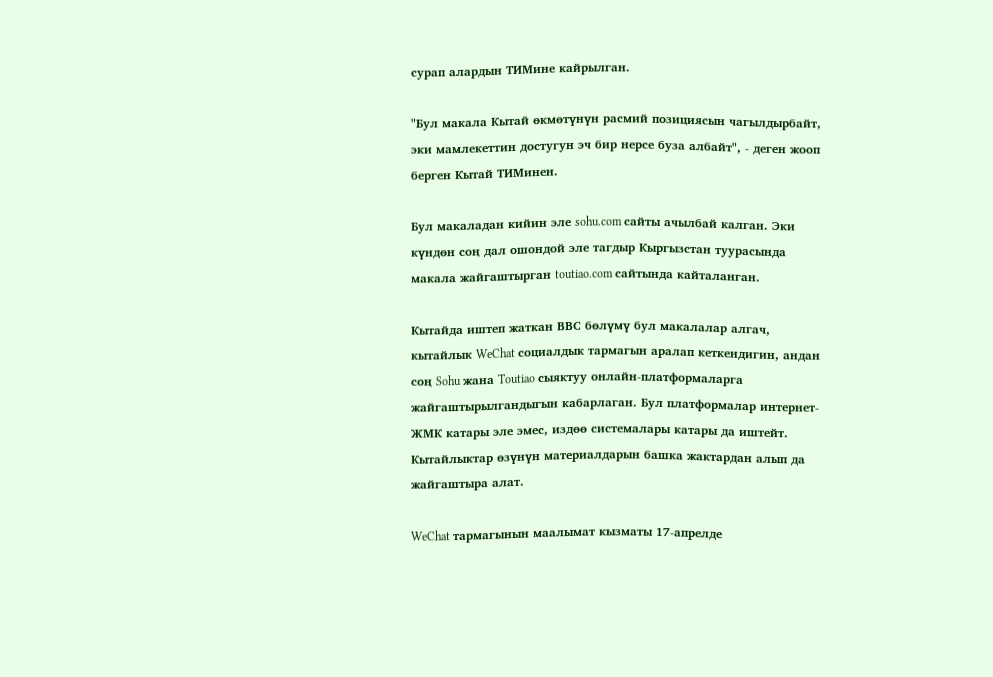сурап алардын ТИМине кайрылган.

"Бул макала Кытай өкмөтүнүн расмий позициясын чагылдырбайт, эки мамлекеттин достугун эч бир нерсе буза албайт", - деген жооп берген Кытай ТИМинен.

Бул макаладан кийин эле sohu.com сайты ачылбай калган. Эки күндөн соң дал ошондой эле тагдыр Кыргызстан туурасында макала жайгаштырган toutiao.com сайтында кайталанган.

Кытайда иштеп жаткан ВВС бөлүмү бул макалалар алгач, кытайлык WeChat социалдык тармагын аралап кеткендигин, андан соң Sohu жана Toutiao сыяктуу онлайн-платформаларга жайгаштырылгандыгын кабарлаган. Бул платформалар интернет-ЖМК катары эле эмес, издөө системалары катары да иштейт. Кытайлыктар өзүнүн материалдарын башка жактардан алып да жайгаштыра алат.

WeChat тармагынын маалымат кызматы 17-апрелде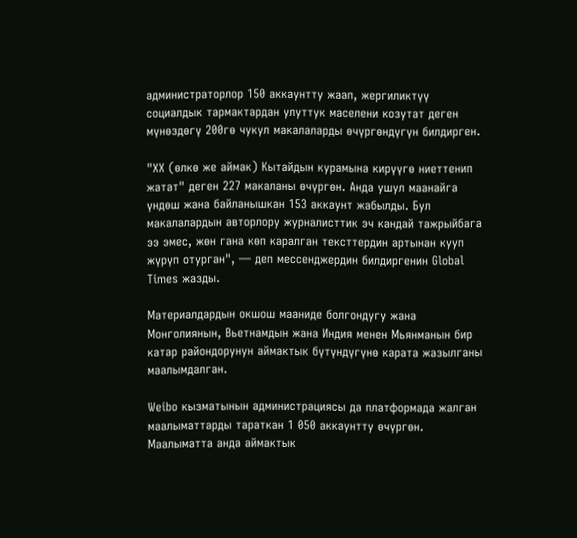администраторлор 150 аккаунтту жаап, жергиликтүү социалдык тармактардан улуттук маселени козутат деген мүнөздөгү 200гө чукул макалаларды өчүргөндүгүн билдирген.

"XX (өлкө же аймак) Кытайдын курамына кирүүгө ниеттенип жатат" деген 227 макаланы өчүргөн. Анда ушул маанайга үндөш жана байланышкан 153 аккаунт жабылды. Бул макалалардын авторлору журналисттик эч кандай тажрыйбага ээ эмес, жөн гана көп каралган тексттердин артынан кууп жүрүп отурган", — деп мессенджердин билдиргенин Global Times жазды.

Материалдардын окшош мааниде болгондугу жана Монголиянын, Вьетнамдын жана Индия менен Мьянманын бир катар райондорунун аймактык бүтүндүгүнө карата жазылганы маалымдалган.

Weibo кызматынын администрациясы да платформада жалган маалыматтарды тараткан 1 050 аккаунтту өчүргөн. Маалыматта анда аймактык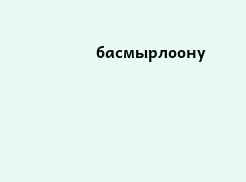басмырлоону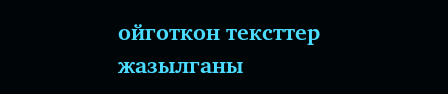ойготкон тексттер жазылганы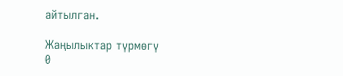айтылган.

Жаңылыктар түрмөгү
0